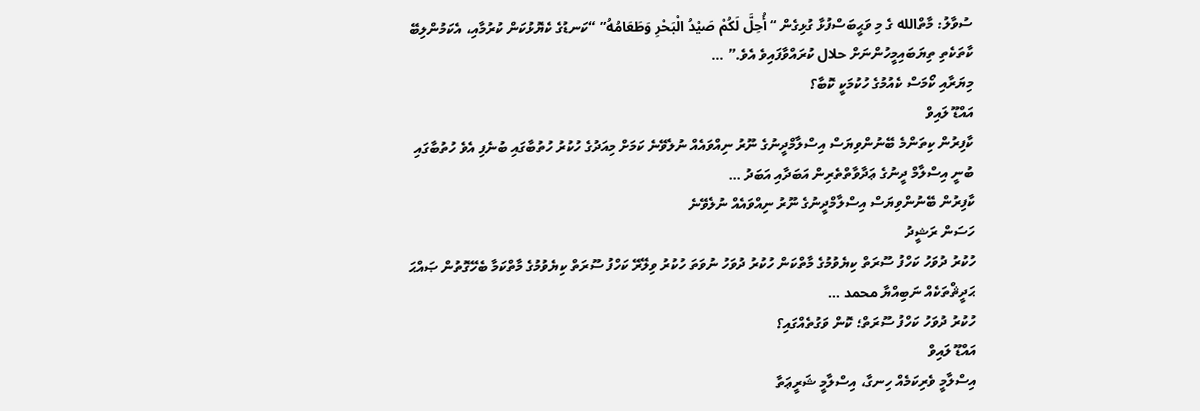ސުވާލު: މާތްالله ގެ މި ވަޙީބަސްފުޅާ ގުޅިގެން “أُحِلَّ لَكُمْ صَيْدُ الْبَحْرِ وَطَعَامُهُ” “ކަނޑުގެ ކެޔޮޅުކަން ކުރުމާއި، އެކަމުންލިބޭ ކާތަކެތި ތިޔަބައިމީހުންނަށް حلال ކުރައްވާފައިވެ އެވެ.” …
މިޔަރާއި ކޯމަސް ކެއުމުގެ ހުކުމަކީ ކޮބާ؟
އައްޑޫ ލައިވް
ކާފިރުން ކިތަންމެ ބޭނުންވިޔަސް އިސްލާމްދީނުގެ ނޫރު ނިއްވައެއް ނުލެވޭނެ ކަމަށް މިއަދުގެ ހުކުރު ހުތުބާގައި ބުނެފި އެވެ ހުތުބާގައި ބުނީ އިސްލާމް ދީނުގެ ޢަދާވާތްތެރިން އަބަދާއި އަބަދު …
ކާފިރުން ބޭނުންވިޔަސް އިސްލާމްދީނުގެ ނޫރު ނިއްވައެއް ނުލެވޭނެ
ހަސަން ރަޝީދު
ހުކުރު ދުވަހު ކަހްފު ސޫރަތް ކިޔެވުމުގެ މާތްކަން ހުކުރު ދުވަހު ނުވަތަ ހުކުރު ވިލޭރޭ ކަހްފު ސޫރަތް ކިޔެވުމުގެ މާތްކަމާ ބެހޭގޮތުން ޞައްޙަ ޙަދީޘްތަކެއް ނަބިއްޔާ محمد …
ހުކުރު ދުވަހު ކަހްފު ސޫރަތް؛ ކޮން ވަގުތެއްގައި؟
އައްޑޫ ލައިވް
އިސްލާމީ ވެރިކަމެއް ހިނގާ، އިސްލާމީ ޝަރީޢަތާ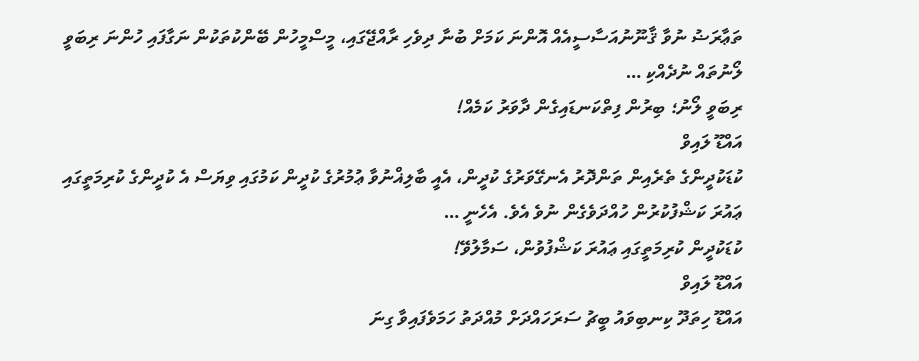ތަޢާރަޟު ނުވާ ޤާނޫނުއަސާސީއެއް އޮންނަ ކަމަށް ބުނާ ދިވެހި ރާއްޖޭގައި، މީސްމީހުން ބޭންކުތަކުން ނަގާފައި ހުންނަ ރިބަވީ ލޯނުތައް ނުދެއްކި …
ރިބަވީ ލޯނު؛ ބިރުން ފިތްކަނޑައިގެން ދާވަރު ކަމެއް!
އައްޑޫ ލައިވް
ކުޑަކުދީންގެ ތެރެއިން ތަންދޮރު އެނގޭވަރުގެ ކުދީން، އެއީ ބާލިޣްނުވާ ޢުމުރުގެ ކުދީން ކަމުގައި ވިޔަސް އެ ކުދީންގެ ކުރިމަތީގައި ޢައުރަ ކަޝްފުކުރުން ހުއްދަވެގެން ނުވެ އެވެ. އެހެނީ …
ކުޑަކުދީން ކުރިމަތީގައި ޢައުރަ ކަޝްފުވުން، ސަމާލުވޭ!
އައްޑޫ ލައިވް
އައްޑޫ ހިތަދޫ ކިނބިވައު ބީޗު ސަރަހައްދަށް މުއްދަތު ހަމަވެފައިވާ ގިނަ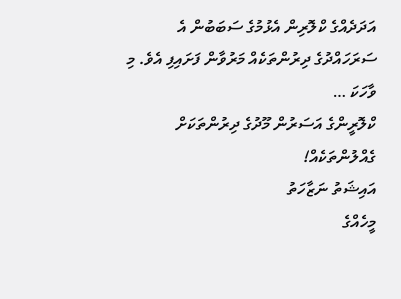އަދަދެއްގެ ކްލޮރިން އެޅުމުގެ ސަބަބުން އެ ސަރަހައްދުގެ ދިރުންތަކެއް މަރުވާން ފަށައިފި އެވެ. މި ވާހަކަ …
ކްލޮރީންގެ އަސަރުން މޫދުގެ ދިރުންތަކަށް ގެއްލުންތަކެއް!
އައިޝަތު ނަޒާހަތު
މީހެއްގެ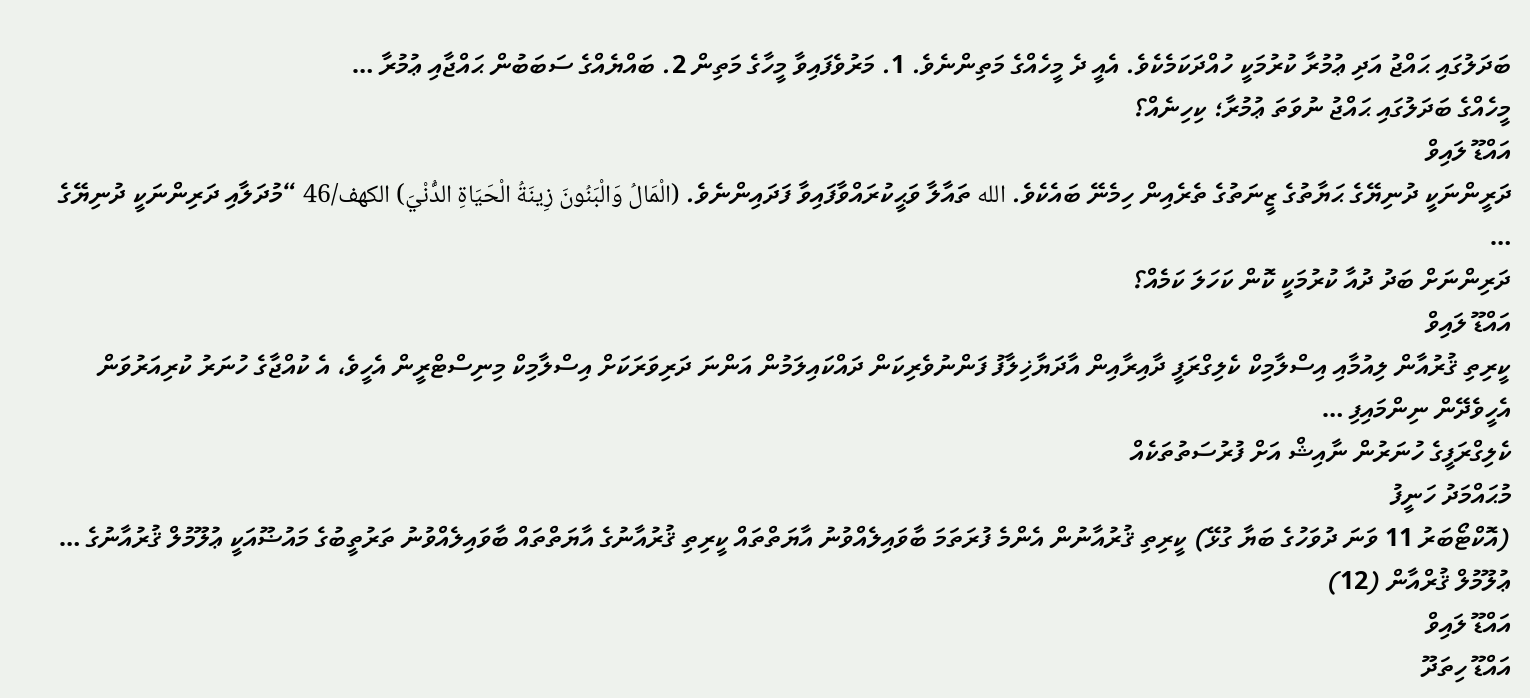ބަދަލުގައި ޙައްޖު އަދި ޢުމުރާ ކުރުމަކީ ހުއްދަކަމެކެވެ. އެއީ ދެ މީހެއްގެ މަތިންނެވެ. 1. މަރުވެފައިވާ މީހާގެ މަތިން 2. ބައްޔެއްގެ ސަބަބުން ޙައްޖާއި ޢުމުރާ …
މީހެއްގެ ބަދަލުގައި ޙައްޖު ނުވަތަ ޢުމުރާ؛ ކިހިނެއް؟
އައްޑޫ ލައިވް
ދަރީންނަކީ ދުނިޔޭގެ ޙަޔާތުގެ ޒީނަތުގެ ތެރެއިން ހިމެނޭ ބައެކެވެ. الله ތައާލާ ވަޙީކުރައްވާފައިވާ ފަދައިންނެވެ. (الْمَالُ وَالْبَنُونَ زِينَةُ الْحَيَاةِ الدُّنْيَ) الكهف/46 “މުދަލާއި ދަރިންނަކީ ދުނިޔޭގެ …
ދަރިންނަށް ބަދު ދުއާ ކުރުމަކީ ކޮން ކަހަލަ ކަމެއް؟
އައްޑޫ ލައިވް
ކީރިތި ޤުރުއާން ލިއުމާއި އިސްލާމިކް ކެލިގްރަފީ ދާއިރާއިން އާދަޔާޚިލާފު ފަންނުވެރިކަން ދައްކައިލަމުން އަންނަ ދަރިވަރަކަށް އިސްލާމިކް މިނިސްޓްރީން އެހީވެ، އެ ކުއްޖާގެ ހުނަރު ކުރިއަރުވަން އެހީވެދޭން ނިންމައިފި …
ކެލިގްރަފީގެ ހުނަރުން ނާއިޝް އަށް ފުރުސަތުތަކެއް
މުޙައްމަދު ހަނީފު
(އޮކްޓޯބަރު 11 ވަނަ ދުވަހުގެ ބަޔާ ގުޅޭ) ކީރިތި ޤުރުއާނުން އެންމެ ފުރަތަމަ ބާވައިލެއްވުނު އާޔަތްތައް ކީރިތި ޤުރުއާނުގެ އާޔަތްތައް ބާވައިލެއްވުނު ތަރުތީބުގެ މައުޟޫއަކީ ޢުލޫމުލް ޤުރުއާނުގެ …
ޢުލޫމުލް ޤުރްއާން (12)
އައްޑޫ ލައިވް
އައްޑޫ ހިތަދޫ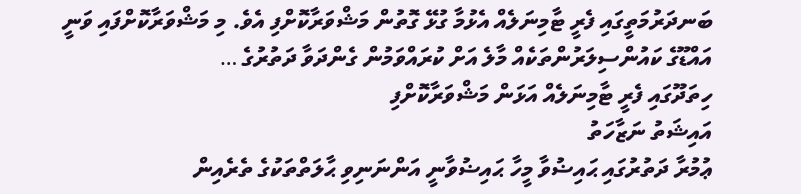ބަނދަރުމަތީގައި ފެރީ ޓާމިނަލެއް އެޅުމާ ގުޅޭ ގޮތުން މަޝްވަރާކޮށްފި އެވެ. މި މަޝްވަރާކޮށްފައި ވަނީ އައްޑޫގެ ކައުންސިލަރުންތަކެއް މާލެ އަށް ކުރައްވަމުން ގެންދަވާ ދަތުރުގެ …
ހިތަދޫގައި ފެރީ ޓާމިނަލެއް އަޅަން މަޝްވަރާކޮށްފި
އައިޝަތު ނަޒާހަތު
ޢުމުރާ ދަތުރުގައި ޙައިޟުވާ މީހާ ޙައިޟުވާނީ އަންނަނިވި ޙާލަތްތަކުގެ ތެރެއިން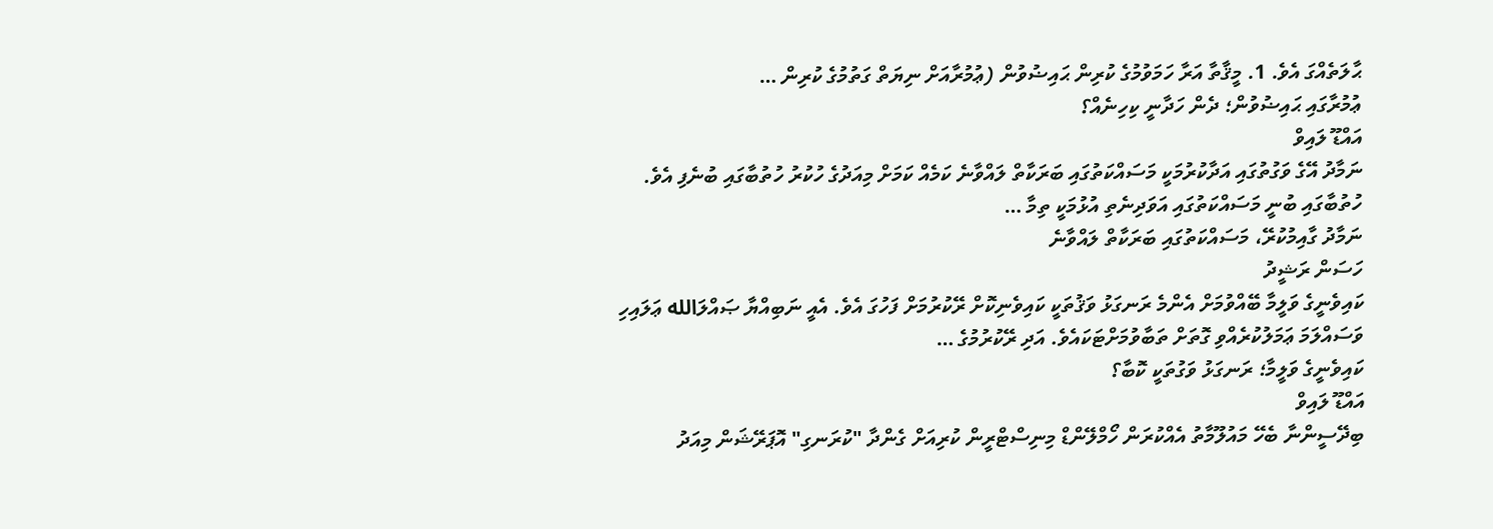ޙާލަތެއްގަ އެވެ. 1. މީޤާތާ އަރާ ހަމަވުމުގެ ކުރިން ޙައިޟުވުން (ޢުމުރާއަށް ނިޔަތް ގަތުމުގެ ކުރިން …
ޢުމުރާގައި ޙައިޟުވުން؛ ދެން ހަދާނީ ކިހިނެއް؟
އައްޑޫ ލައިވް
ނަމާދު އޭގެ ވަގުތުގައި އަދާކުރުމަކީ މަސައްކަތުގައި ބަރަކާތް ލައްވާނެ ކަމެއް ކަމަށް މިއަދުގެ ހުކުރު ހުތުބާގައި ބުނެފި އެވެ. ހުތުބާގައި ބުނީ މަސައްކަތުގައި އަވަދިނެތި އުޅުމަކީ ތިމާ …
ނަމާދު ގާއިމުކުރޭ، މަސައްކަތުގައި ބަރަކާތް ލައްވާނެ
ހަސަން ރަޝީދު
ކައިވެނީގެ ވަލީމާ ބޭއްވުމަށް އެންމެ ރަނގަޅު ވަޤުތަކީ ކައިވެނިކޮށް ރޭކުރުމަށް ފަހުގަ އެވެ. އެއީ ނަބިއްޔާ ޞައްލަالله ޢަލައިހި ވަސައްލަމަ ޢަމަލުކުރެއްވި ގޮތަށް ތަބާވުމަށްޓަކައެވެ. އަދި ރޭކުރުމުގެ …
ކައިވެނީގެ ވަލީމާ؛ ރަނގަޅު ވަގުތަކީ ކޮބާ؟
އައްޑޫ ލައިވް
ބިދޭސީންނާ ބެހޭ މައުލޫމާތު އެއްކުރަން ހޯމްލޭންޑް މިނިސްޓްރީން ކުރިއަށް ގެންދާ "ކުރަނގި" އޮޕަރޭޝަން މިއަދު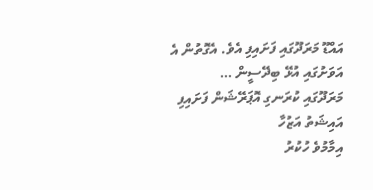އައްޑޫ މަރަދޫގައި ފަށައިފި އެވެ. އެގޮތުން އެ އަވަށުގައި އުޅޭ ބިދޭސީން …
މަރަދޫގައި ކުރަނގި އޮޕަރޭޝަން ފަށައިފި
އައިޝަތު އަޒުހާ
އިމާމުވެ ހުކުރު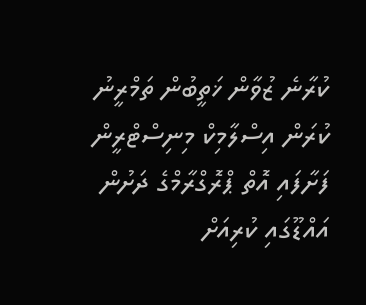ކުރާނެ ޒުވާން ޚަތީބުން ތަމްރީނު ކުރަން އިސްލާމިކް މިނިސްޓްރީން ފަށާފައި އޮތް ޕްރޮގްރާމްގެ ދަށުން އައްޑޫގައި ކުރިއަށް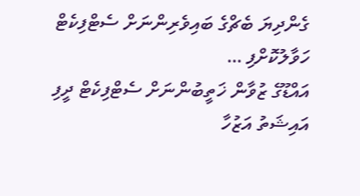ގެންދިޔަ ބެޗްގެ ބައިވެރިންނަށް ސެޓްފިކެޓް ހަވާލުކޮށްފި …
އައްޑޫގެ ޒުވާން ޚަތީބުންނަށް ސެޓްފިކެޓް ދީފި
އައިޝަތު އަޒުހާ